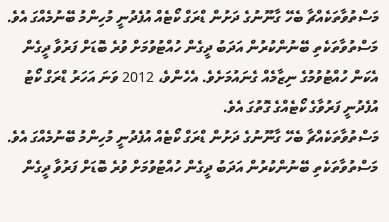މަސްތުވާތަކެއްޗާ ބެހޭ ގާނޫނުގެ ދަށުން ޑްރަގް ކޯޓެއް އުފެދުނީ މުހިންމު ބޭނުމެއްގަ އެވެ. މަސްތުވާތަކެތި ބޭނުންކުރުން އަދަބު ދީގެން ހުއްޓުވުމަށް ވުރެ ބޮޑަށް ފަރުވާ ދީގެން އެކަން ހުއްޓުވުމުގެ ނިޒާމެއް ގެނައުމަށެވެ. އެހެންވެ، 2012 ވަނަ އަހަރު ޑްރަގް ކޯޓު އުފެދުނީ ފަރުވާގެ ކޯޓެއްގެ ގޮތުގަ އެވެ.
މަސްތުވާތަކެއްޗާ ބެހޭ ގާނޫނުގެ ދަށުން ޑްރަގް ކޯޓެއް އުފެދުނީ މުހިންމު ބޭނުމެއްގަ އެވެ. މަސްތުވާތަކެތި ބޭނުންކުރުން އަދަބު ދީގެން ހުއްޓުވުމަށް ވުރެ ބޮޑަށް ފަރުވާ ދީގެން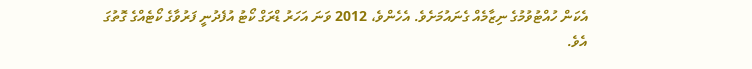އެކަން ހުއްޓުވުމުގެ ނިޒާމެއް ގެނައުމަށެވެ. އެހެންވެ، 2012 ވަނަ އަހަރު ޑްރަގް ކޯޓު އުފެދުނީ ފަރުވާގެ ކޯޓެއްގެ ގޮތުގަ އެވެ.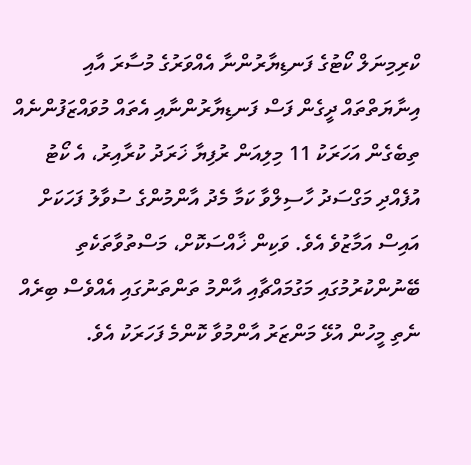ކްރިމިނަލް ކޯޓުގެ ފަނޑިޔާރުންނާ އެއްވަރުގެ މުސާރަ އާއި އިނާޔަތްތައް ދީގެން ފަސް ފަނޑިޔާރުންނާއި އެތައް މުވައްޒަފުންނެއް ތިބެގެން އަހަރަކު 11 މިލިއަން ރުފިޔާ ޚަރަދު ކުރާއިރު، އެ ކޯޓު އުފެއްދި މަގްސަދު ހާސިލްވާ ކަމާ މެދު އާންމުންގެ ސުވާލު ފަހަކަށް އައިސް އަމާޒުވެ އެވެ. ވަކިން ޚާއްސަކޮށް، މަސްތުވާތަކެތި ބޭނުންކުރުމުގައި މަގުމައްޗާއި އާންމު ތަންތަނުގައި އެއްވެސް ބިރެއް ނެތި މީހުން އުޅޭ މަންޒަރު އާންމުވާ ކޮންމެ ފަހަރަކު އެވެ.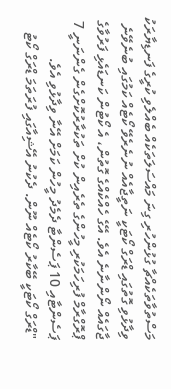މަސްތުވާތަކެއްޗާ ގުޅުންހުރި ގިނަ މައްސަލަތަކެއް ބެއްލެވި ކުރީގެ ފަނޑިޔާރަކު ވިދާޅުވި ގޮތުގައި ޑްރަގް ކޯޓަކީ ނަތީޖާއެއް ނުނެރެވޭ ކޯޓެއް ކަމުގައި ބުނެވޭނެ ޖާގައެއް ނޯންނާނެ އެވެ. އޭގެ ހެއްކެއްގެ ގޮތުން، އެ ކޯޓުން ކަނޑައެޅި ފަރުވާގެ ޕްރޮގްރާމް ފުރިހަމަކުރި މީހުންގެ ތެރެއިން ކުށް ތަކުރާރުކޮށްގެން ގެންނަނީ 7 ޕަސެންޓާއި 10 ޕަސެންޓާ ދެމެދު މީހުން ކަމަށް އޭނާ ވިދާޅުވި އެވެ.
"ޑްރަގް ކޯޓަކީ ބޭކާރު ކޯޓެއް ނޫން. ދެކުނު އޭޝިއާގައި ފުރަތަމަ ޑްރަގް ކޯޓު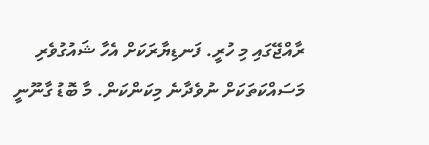ރާއްޖޭގައި މި ހުރީ. ފަނޑިޔާރަކަށް އެހާ ޝައުގުވެރި މަސައްކަތަކަށް ނުވެދާނެ މިކަންކަން. މާ ބޮޑު ގާނޫނީ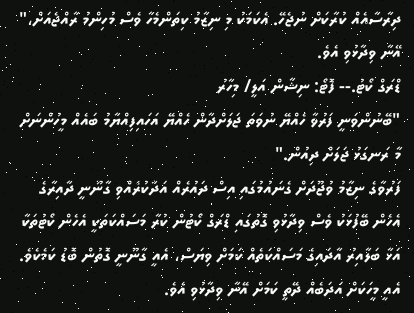ދިރާސާއެއް ކުރާކަށް ނުޖެހޭ. އެކަމަކު މި ނިޒާމު ކިތަންމެހާ ވެސް މުހިންމު ރާއްޖެއަށް،" އޭނާ ވިދާޅުވި އެވެ.
ޑްރަގް ކޯޓު.-- ފޮޓޯ: ނިޝާން އަލީ/ މިހާރު
"ބޭނުންވަނީ ފަރުވާ ހެއްޔޭ ނުވަތަ ޖަލަށްދާން ހެއްޔޭ އަހައިފިއްޔާމު ބައެއް މީހުންނަށް މާ ރަނގަޅު ޖަލަށް ދިއުން."
ފަރުވާގެ ނިޒާމު ވުޖޫދަށް ގެނައުމުގައި އިސް ދައުރެއް އަދާކުރެއްވި ގާނޫނީ ދާއިރާގެ އެހެން ބޭފުޅަކު ވެސް ވިދާޅުވި ގޮތުގައި ޑްރަގް ކޯޓުން ކުރާ މަސައްކަތަކީ އެހެން ކޯޓުތަކާ އަޅާ ބަލާއިރު އާދައިގެ މަސައްކަތެއް ކަމަށް ވިޔަސް، އެއީ ގާނޫނީ ގޮތުން ބޮޑު ކަމެކެވެ. އެއީ މީހަކަށް އަދަބެއް ދޭތީ ކަމަށް އޭނާ ވިދާޅުވި އެވެ.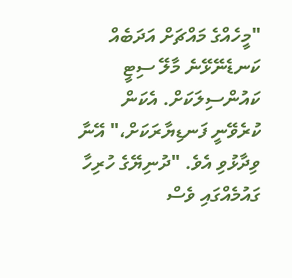"މީހެއްގެ މައްޗަށް އަދަބެއް ކަނޑެނޭޅޭނެ މާލޭ ސިޓީ ކައުންސިލަކަށް. އެކަން ކުރެވޭނީ ފަނޑިޔާރަކަށް،" އޭނާ ވިދާޅުވި އެވެ. "ދުނިޔޭގެ ހުރިހާ ގައުމެއްގައި ވެސް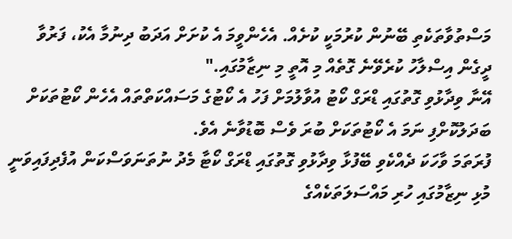މަސްތުވާތަކެތި ބޭނުން ކުރުމަކީ ކުށެއް. އެހެންވީމަ އެ ކުށަށް އަދަބު ދިނުމާ އެކު، ފަރުވާ ދީގެން އިސްލާހު ކުރެވޭނެ ގޮތެއް މި އޮތީ މި ނިޒާމުގައި."
އޭނާ ވިދާޅުވި ގޮތުގައި ޑްރަގް ކޯޓު އުވާލުމަށް ފަހު އެ ކޯޓުގެ މަސައްކަތްތައް އެހެން ކޯޓުތަކަށް ބަދަލުކޮށްފި ނަމަ އެ ކޯޓުތަކަށް ބުރަ ވެސް ބޮޑުވާނެ އެވެ.
ފުރަތަމަ ވާހަކަ ދެއްކެވި ބޭފުޅާ ވިދާޅުވި ގޮތުގައި ޑްރަގް ކޯޓާ މެދު ނުތަނަވަސްކަން އުފެދިފައިވަނީ މުޅި ނިޒާމުގައި ހުރި މައްސަލަތަކެއްގެ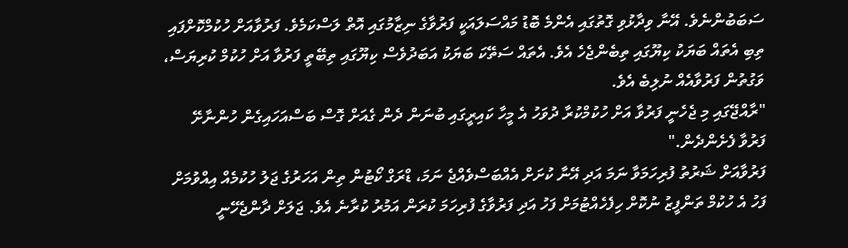ސަބަބުންނެވެ. އޭނާ ވިދާޅުވި ގޮތުގައި އެންމެ ބޮޑު މައްސަލައަކީ ފަރުވާގެ ނިޒާމުގައި އޮތް ލަސްކަމެވެ. ފަރުވާއަށް ހުކުމްކޮށްފައި ތިބި އެތައް ބަޔަކު ކިޔޫގައި ތިބެންޖެހެ އެވެ. އެތައް ސަތޭކަ ބަޔަކު އަބަދުވެސް ކިޔޫގައި ތިބޭތީ ފަރުވާ އަށް ހުކުމް ކުރިޔަސް، ވަގުތުން ފަރުވާއެއް ނުލިބެ އެވެ.
"ރާއްޖޭގައި މި ޖެހެނީ ފަރުވާ އަށް ހުކުމްކުރާ ދުވަހު އެ މީހާ ކައިރީގައި ބުނަން ދެން ގެއަށް ގޮސް ބަސްއަހައިގެން ހުންނާށޭ ފަރުވާ ފެށެންދެން."
ފަރުވާއަށް ޝަރުތު ފުރިހަމަވާ ނަމަ އަދި އޭނާ ކުށަށް އެއްބަސްވެއްޖެ ނަމަ، ޑްރަގް ކޯޓުން ތިން އަހަރުގެ ޖަލު ހުކުމެއް އިއްވުމަށް ފަހު އެ ހުކުމް ތަންފީޒު ނުކޮށް ހިފެހެއްޓުމަށް ފަހު އަދި ފަރުވާގެ ފުރިހަމަ ކުރަން އަމުރު ކުރާނެ އެވެ. ޖަލަށް ދާންޖެހޭނީ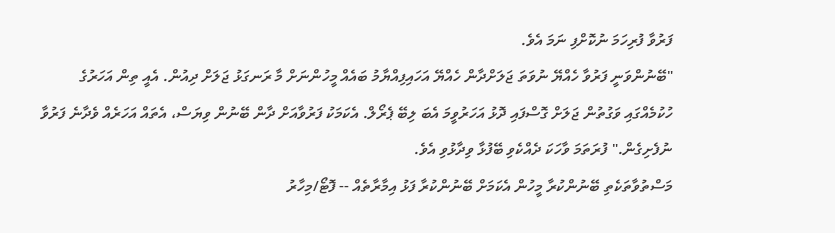ފަރުވާ ފުރިހަމަ ނުކޮށްފި ނަމަ އެވެ.
"ބޭނުންވަނީ ފަރުވާ ހެއްޔޭ ނުވަތަ ޖަލަށްދާން ހެއްޔޭ އަހައިފިއްޔާމު ބައެއް މީހުންނަށް މާ ރަނގަޅު ޖަލަށް ދިއުން. އެއީ ތިން އަހަރުގެ ހުކުމެއްގައި ވަގުތުން ޖަލަށް ގޮސްފައި ދޮޅު އަހަރުވީމަ އެބަ ލިބޭ ޕެރޯލް. އެކަމަކު ފަރުވާއަށް ދާން ބޭނުން ވިޔަސް، އެތައް އަހަރެއް ވެދާނެ ފަރުވާ ނުފެށިގެން." ފުރަތަމަ ވާހަކަ ދެއްކެވި ބޭފުޅާ ވިދާޅުވި އެވެ.
މަސްތުވާތަކެތި ބޭނުންކުރާ މީހުން އެކަމަށް ބޭނުންކުރާ ފަޅު އިމާރާތެއް -- ފޮޓޯ/މިހާރު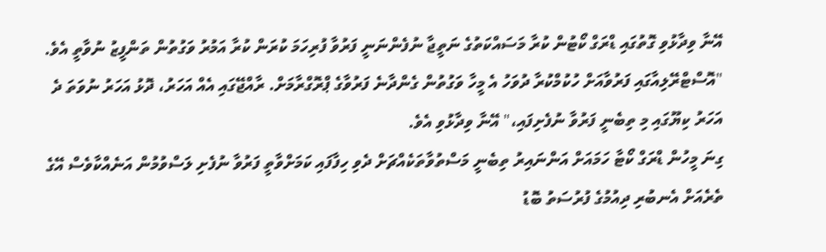އޭނާ ވިދާޅުވި ގޮތުގައި ޑްރަގް ކޯޓުން ކުރާ މަސައްކަތުގެ ނަތީޖާ ނުފެންނަނީ ފަރުވާ ފުރިހަމަ ކުރަން ކުރާ އަމުރު ވަގުތުން ތަންފީޒު ނުވާތީ އެވެ.
"އޮސްޓްރޭލިއާގައި ފަރުވާއަށް ހުކުމްކުރާ ދުވަހު އެ މީހާ ވަގުތުން ގެންދާނެ ފަރުވާގެ ޕްރޮގްރާމަށް. ރާއްޖޭގައި އެއް އަހަރު، ދޮޅު އަހަރު ނުވަތަ ދެ އަހަރު ކިޔޫގައި މި ތިބެނީ ފަރުވާ ނުފެށިފައި،" އޭނާ ވިދާޅުވި އެވެ.
ގިނަ މީހުން ޑްރަގް ކޯޓާ ހަމައަށް އަންނައިރު ތިބެނީ މަސްތުވާތަކެއްޗަށް ދެވި ހިފާފައި ކަމަށްވާތީ ފަރުވާ ނުފެށި ލަސްވުމުން އަނެއްކާވެސް އޭގެ ތެރެއަށް އެނބުރި ދިއުމުގެ ފުރުސަތު ބޮޑު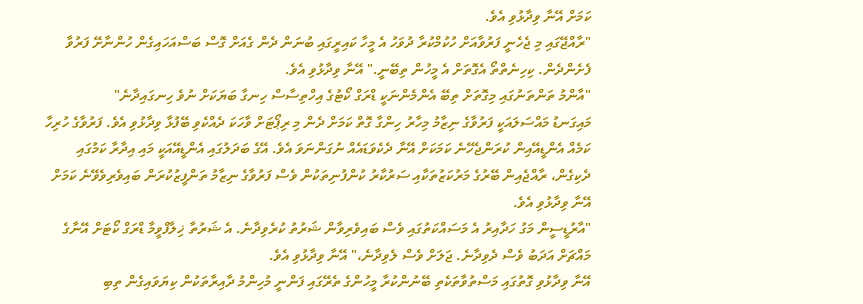ކަމަށް އޭނާ ވިދާޅުވި އެވެ.
"ރާއްޖޭގައި މި ޖެހެނީ ފަރުވާއަށް ހުކުމްކުރާ ދުވަހު އެ މީހާ ކައިރީގައި ބުނަން ދެން ގެއަށް ގޮސް ބަސްއަހައިގެން ހުންނާށޭ ފަރުވާ ފެށެންދެން. ކިހިނެތްތޯ އެގޮތަށް އެ މީހުން ތިބޭނީ." އޭނާ ވިދާޅުވި އެވެ.
"އާންމު ތަންތަނުގައި މިގޮތަށް ތިބޭ އެންމެންނަކީ ޑްރަގް ކޯޓުގެ އިހްތިސާސް ހިނގާ ބަޔަކަށް ނުވެ ހިނގައިދާނެ"
މައިގަނޑު މައްސަލައަކީ ފަރުވާގެ ނިޒާމު މިހާރު ހިންގާ ގޮތް ކަމަށް ދެން މި ރިޕޯޓަށް ވާހަކަ ދެއްކެވި ބޭފުޅާ ވިދާޅުވި އެވެ. ފަރުވާގެ ހުރިހާ ކަމެއް އެންޑީއޭއިން ކުރަންޖެހޭނެ ކަމަކަށް އޭނާ ދެކެވަޑައެއް ނުގަންނަވަ އެވެ. އޭގެ ބަދަލުގައި އެންޑީއޭއަކީ މައި އިދާރާ ކަމުގައި ދެކިގެން، ރާއްޖެއިން ބޭރުގެ މަރުކަޒުތަކާއި ސަރުކާރު ކުންފުނިތަކުން ވެސް ފަރުވާގެ ނިޒާމު ތަންފީޒުކުރަން ބައިވެރިވެވޭނެ ކަމަށް އޭނާ ވިދާޅުވި އެވެ.
"އާރުޑީސީން މަގު ހަދާއިރު އެ މަސައްކަތުގައި ވެސް ބައިވެރިވާން ޝަރުތު ކުރެވިދާނެ. އެ ޝަރުތާ ޚިލާފްވީމާ ޑްރަގް ކޯޓަށް އޭނާގެ މައްޗަށް އަދަބު ވެސް ދެވިދާނެ. ޖަލަށް ވެސް ލެވިދާނެ،" އޭނާ ވިދާޅުވި އެވެ.
އޭނާ ވިދާޅުވި ގޮތުގައި މަސްތުވާތަކެތި ބޭނުންކުރާ މީހުންގެ ތެރޭގައި ފަންނީ މުހިންމު ދާއިރާތަކުން ކިޔަވައިގެން ތިބި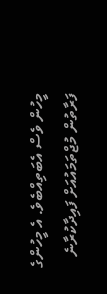މީހުން ވެސް އެބަތިއްބެވެ. އެ މީހުންގެ ފަރާތުން މުޖްތަމައުއަށް ފައިދާކުރާނެ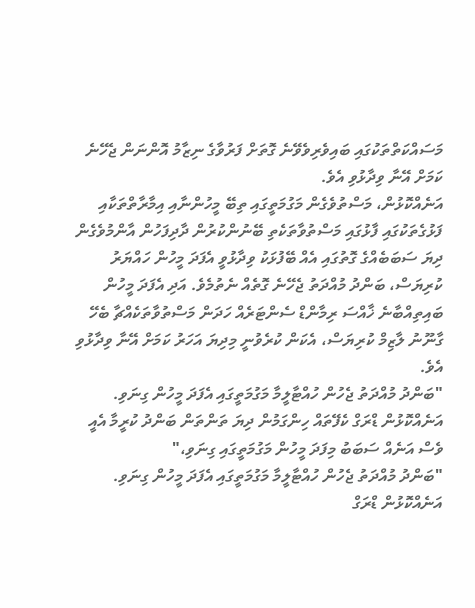މަސައްކަތްތަކުގައި ބައިވެރިވެވޭނެ ގޮތަށް ފަރުވާގެ ނިޒާމު އޮންނަން ޖެހޭނެ ކަމަށް އޭނާ ވިދާޅުވި އެވެ.
އަނެއްކޮޅުން، މަސްތުވެގެން މަގުމަތީގައި ތިބޭ މީހުންނާއި އިމާރާތްތަކާއި ފަޅުގެތަކުގައި ފާޅުގައި މަސްތުވާތަކެތި ބޭނުންކުރުން ދާދިފަހުން އާންމުވެގެން ދިޔަ ސަބަބެއްގެ ގޮތުގައި އެއް ބޭފުޅަކު ވިދާޅުވީ އެފަދަ މީހުން ހައްޔަރު ކުރިޔަސް، ބަންދު މުއްދަތު ޖެހޭނެ ގޮތެއް ނެތުމެވެ. އަދި އެފަދަ މީހުން ބައިތިއްބާނެ ޚާއްސަ ރިމާންޑް ސެންޓަރެއް ހަދަން މަސްތުވާތަކެއްޗާ ބެހޭ ގާނޫނު ލާޒިމް ކުރިޔަސް، އެކަން ކުރެވުނީ މިދިޔަ އަހަރު ކަމަށް އޭނާ ވިދާޅުވި އެވެ.
"ބަންދު މުއްދަތު ޖެހުން ހުއްޓާލީމާ މަގުމަތީގައި އެފަދަ މީހުން ގިނަވި. އަނެއްކޮޅުން ޑްރަގް ކެފޭތައް ހިންގަމުން ދިޔަ ތަންތަން ބަންދު ކުރީމާ އެއީ ވެސް އަނެއް ސަބަބު މިފަދަ މީހުން މަގުމަތީގައި ގިނަވި،"
"ބަންދު މުއްދަތު ޖެހުން ހުއްޓާލީމާ މަގުމަތީގައި އެފަދަ މީހުން ގިނަވި. އަނެއްކޮޅުން ޑްރަގް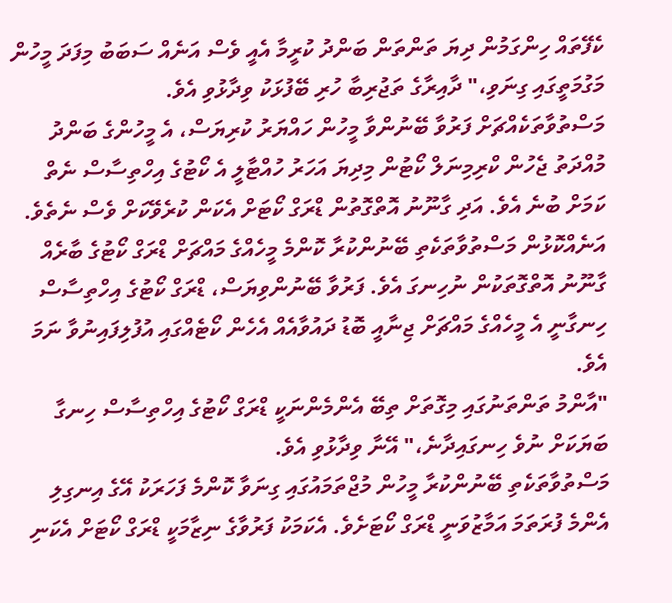ކެފޭތައް ހިންގަމުން ދިޔަ ތަންތަން ބަންދު ކުރީމާ އެއީ ވެސް އަނެއް ސަބަބު މިފަދަ މީހުން މަގުމަތީގައި ގިނަވި،" ދާއިރާގެ ތަޖުރިބާ ހުރި ބޭފުޅަކު ވިދާޅުވި އެވެ.
މަސްތުވާތަކެއްޗަށް ފަރުވާ ބޭނުންވާ މީހުން ހައްޔަރު ކުރިޔަސް، އެ މީހުންގެ ބަންދު މުއްދަތު ޖެހުން ކްރިމިނަލް ކޯޓުން މިދިޔަ އަހަރު ހުއްޓާލީ އެ ކޯޓުގެ އިހްތިސާސް ނެތް ކަމަށް ބުނެ އެވެ. އަދި ގާނޫނު އޮތްގޮތުން ޑްރަގް ކޯޓަށް އެކަން ކުރެވޭކަށް ވެސް ނެތެވެ.
އަނެއްކޮޅުން މަސްތުވާތަކެތި ބޭނުންކުރާ ކޮންމެ މީހެއްގެ މައްޗަށް ޑްރަގް ކޯޓުގެ ބާރެއް ގާނޫނު އޮތްގޮތަކުން ނުހިނގަ އެވެ. ފަރުވާ ބޭނުންވިޔަސް، ޑްރަގް ކޯޓުގެ އިހްތިސާސް ހިނގާނީ އެ މީހެއްގެ މައްޗަށް ޖިނާއީ ބޮޑު ދައުވާއެއް އެހެން ކޯޓެއްގައި އުފުލިފައިނުވާ ނަމަ އެވެ.
"އާންމު ތަންތަނުގައި މިގޮތަށް ތިބޭ އެންމެންނަކީ ޑްރަގް ކޯޓުގެ އިހްތިސާސް ހިނގާ ބަޔަކަށް ނުވެ ހިނގައިދާނެ،" އޭނާ ވިދާޅުވި އެވެ.
މަސްތުވާތަކެތި ބޭނުންކުރާ މީހުން މުޖްތަމައުގައި ގިނަވާ ކޮންމެ ފަހަރަކު އޭގެ އިނގިލި އެންމެ ފުރަތަމަ އަމާޒުވަނީ ޑްރަގް ކޯޓަށެވެ. އެކަމަކު ފަރުވާގެ ނިޒާމަކީ ޑްރަގް ކޯޓަށް އެކަނި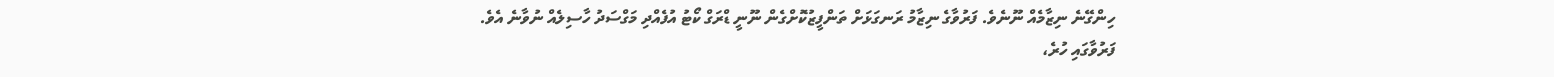ހިންގޭނެ ނިޒާމެއް ނޫނެވެ. ފަރުވާގެ ނިޒާމު ރަނގަޅަށް ތަންފީޒުކޮށްގެން ނޫނީ ޑްރަގް ކޯޓު އުފެއްދި މަގްސަދު ހާސިލެއް ނުވާނެ އެވެ.
ފަރުވާގައި ހުރެ،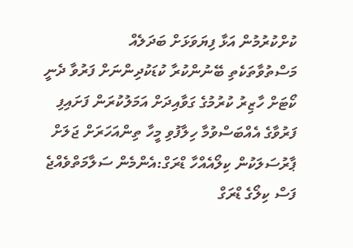ކުށްކުރުމުން އަޅާ ފިޔަވަޅަށް ބަދަލެއް
މަސްތުވާތަކެތި ބޭނުންކުރާ ކުޑަކުދިންނަށް ފަރުވާ ދެނީ
ކޯޓަށް ހާޒިރު ކުރުމުގެ ގަވާއިދަށް އަމަލުކުރަން ފަށައިފި
ފަރުވާގެ އެއްބަސްވުމާ ހިލާފުވި މީހާ ތިންއަހަރަށް ޖަލަށް
ޕާރުސަލަކުން ކިލޯއެއްހާ ޑްރަގް:އެންމެން ސަލާމަތްވެއްޖެ
ފަސް ކިލޯގެ ޑްރަގް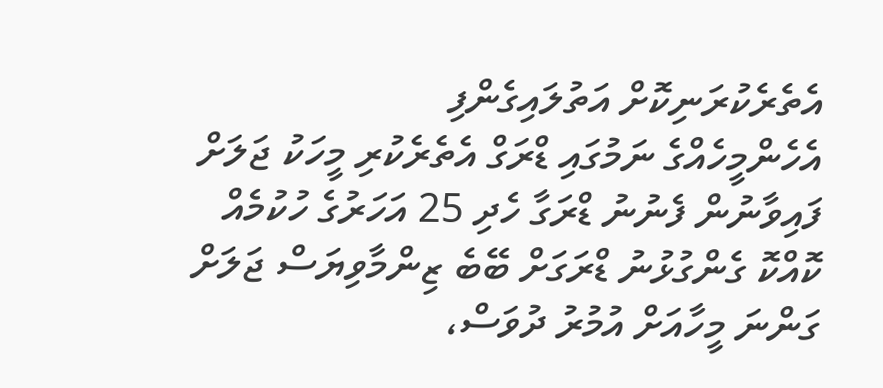އެތެރެކުރަނިކޮށް އަތުލައިގެންފި
އެހެންމީހެއްގެ ނަމުގައި ޑްރަގް އެތެރެކުރި މީހަކު ޖަލަށް
ފައިވާނުން ފެނުނު ޑްރަގާ ހެދި 25 އަހަރުގެ ހުކުމެއް
ކޮއްކޮ ގެންގުޅުނު ޑްރަގަށް ބޭބެ ޒިންމާވިޔަސް ޖަލަށް
ގަންނަ މީހާއަށް އުމުރު ދުވަސް،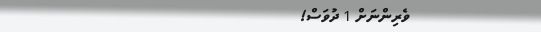ވެރިންނަށް 1 ދުވަސް!